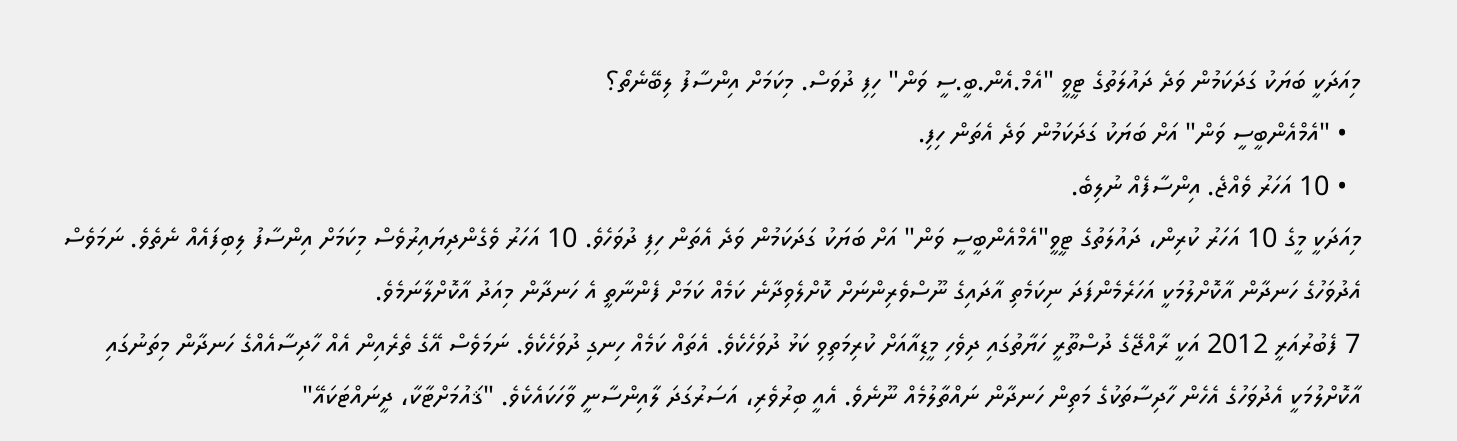މިއަދަކީ ބަޔަކު ގަދަކަމުން ވަދެ ދައުލަތުގެ ޓީވީ "އެމް.އެން.ބީ.ސީ ވަން" ހިފި ދުވަސް. މިކަމަށް އިންސާފު ލިބޭނެތޯ؟
  • "އެމްއެންބީސީ ވަން" އަށް ބަޔަކު ގަދަކަމުން ވަދެ އެތަން ހިފި.
  • 10 އަހަރު ވެއްޖެ. އިންސާފެއް ނުލިބެ.
މިއަދަކީ މީގެ 10 އަހަރު ކުރިން، ދައުލަތުގެ ޓީވީ"އެމްއެންބީސީ ވަން" އަށް ބަޔަކު ގަދަކަމުން ވަދެ އެތަން ހިފި ދުވަހެވެ. 10 އަހަރު ވެގެންދިޔައިރުވެސް މިކަމަށް އިންސާފު ލިބިފައެއް ނެތެވެ. ނަމަވެސް އެދުވަހުގެ ހަނދާން އާކޮށްލުމަކީ އަހަރެމެންފަދަ ނިކަމެތި އާދައިގެ ނޫސްވެރިންނަށް ކޮށްލެވިދާނެ ކަމެއް ކަމަށް ފެންނާތީ އެ ހަނދާން މިއަދު އާކޮށްލާނަމެވެ.
7 ފެބުރުއަރީ 2012 އަކީ ރާއްޖޭގެ ދުސްތޫރީ ހަޔާތުގައި ދިވެހި މީޑިއާއަށް ކުރިމަތިވި ކަޅު ދުވަހެކެވެ. އެތައް ކަމެއް ހިނގި ދުވަހެކެވެ. ނަމަވެސް އޭގެ ތެރެއިން އެއް ހާދިސާއެއްގެ ހަނދާން މިތަނުގައި އާކޮށްލުމަކީ އެދުވަހުގެ އެހެން ހާދިސާތަކުގެ މަތިން ހަނދާން ނައްތާލުމެއް ނޫނެވެ. އެއީ ބިރުވެރި، އަސަރުގަދަ ލާއިންސާނީ ވާހަކައެކެވެ. "ޤައުމަށްޓާކާ، ދީނައްޓަކައޭ"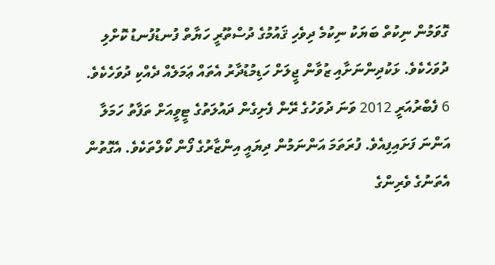ގޮވަމުން ނިކުތް ބަޔަކު ނިކުމެ ދިވެހި ޤައުމުގެ ދުސްތޫރީ ހަޔާތް ފުނޑުފުނޑު ކޮށްލި ދުވަހެކެވެ. ޅަކުދިންނަށާއި ޒުވާން ޖީލަށް ހަޑިމުޑުދާރު އެތައް ޢަމަލެއް ދެއްކި ދުވަހެކެވެ.
6 ފެބްރުއަރީ 2012 ވަނަ ދުވަހުގެ ރޭން ފެށިގެން ދައުލަތުގެ ޓީވީއަށް ތަފާތު ހަމަލާ އަންނަ ފަށައިފިއެވެ. ފުރަތަމަ އަންނަމުން ދިޔައީ އިންޒާރުގެ ފޯން ކޯލްތަކެވެ. އެގޮތުން އެތަނުގެ ވެރިންގެ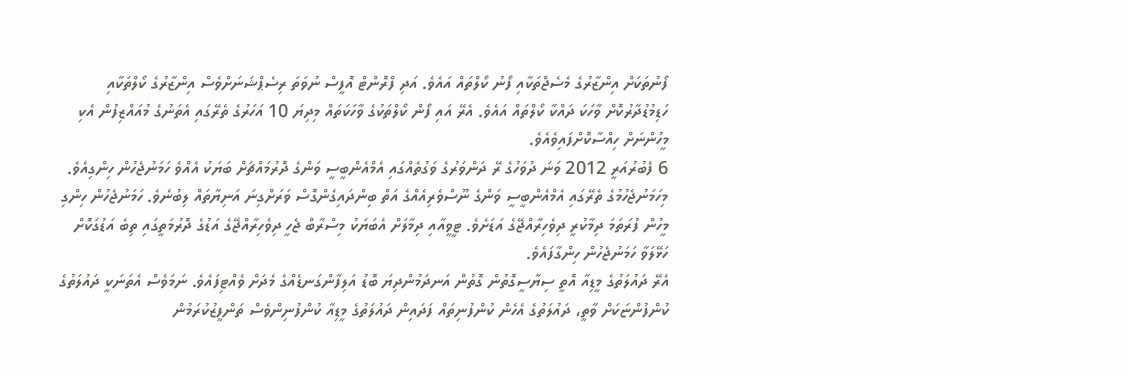ފޯނުތަކަށް އިންޒާރުގެ މެސެޖްތަކާއި ފޯނު ކޯލްތައް އައެވެ. އަދި ފްރޮންޓް އޮފީސް ނުވަތަ ރިސެޕްޝަނަށްވެސް އިންޒާރުގެ ކޯލްތަކާއި ހަޑިމުޑުދާރުކޮށް ވާހަކަ ދައްކާ ކޯލްތައް އައެވެ. އެރޭ އައި ފޯން ކޯލްތަކުގެ ވާހަކަތައް މިދިޔަ 10 އަހަރުގެ ތެރޭގައި އެތަނުގެ މުއައްޒިފުން އެކި މީހުންނަށް ހިއްސާކޮށްފައިވެއެވެ.
6 ފެބުރުއަރީ 2012 ވަނަ ދުވަހުގެ ރޭ ދަންވަރުގެ ވަގުތެއްގައި އެމްއެންބީސީ ވަންގެ ދޮރުމައްޗަށް ބަޔަކު އެއްވެ ހަމަނުޖެހުން ހިންގިއެވެ. މިހަމަނުޖެހުމުގެ ތެރޭގައި އެމްއެންބީސީ ވަންގެ ނޫސްވެރިއެއްގެ އަތް ބިންދައިގެންގޮސް ވަރަށްގިނަ އަނިޔާތައް ލިބުނެވެ. ހަމަނުޖެހުން ހިންގި މީހުން ފުރަތަމަ ދިމާކުރީ ދިވެހިރާއްޖޭގެ އަޑަށެވެ. ޓީވީއާއި ދިމާލަށް އެބަޔަކު މިސްރާބް ޖެހީ ދިވެހިރާއްޖޭގެ އަޑުގެ ދޮރުމަތީގައި ތިބެ އަޑުގަކޮށް ހަޅޭލަވާ ހަމަނުޖެހުން ހިންގާފައެވެ.
އެރޭ ދައުލަތުގެ މީޑިއާ އޮތީ ސިޔާސީގޮތުން ގޮތުން އަނދަމުންދިޔަ ބޮޑު އަލިފާންގަނޑެއްގެ މެދަށް ވެއްޓިފައެވެ. ނަމަވެސް އެތަނަކީ ދައުލަތުގެ ކުންފުންޏަކަށް ވާތީ، ދައުލަތުގެ އެހެން ކުންފުނިތައް ފަދައިން ދައުލަތުގެ މީޑިއާ ކުންފުނިންވެސް ތަންފީޒުކުރަމުން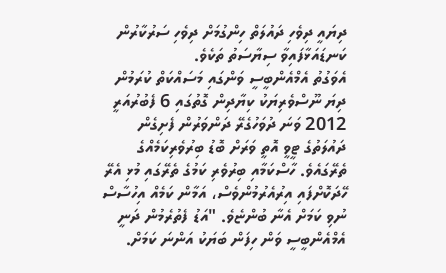ދިޔައީ ދިވެހި ދައުލަތް ހިންގުމަށް ދިވެހި ސަރުކާރުން ކަނޑައަޅާފައިވާ ސިޔާސަތު ތަކެވެ.
އެވަގުތު އެމްއެންބީސީ ވަންގައި މަސައްކަތް ކުރަމުން ދިޔަ ނޫސްވެރިޔަކު ކިޔާދިން ގޮތުގައި 6 ފެބުރުއަރީ 2012 ވަނަ ދުވަހުގެރޭ ދަންވަރުން ފެށިގެން ދައުލަތުގެ ޓީވީ އޮތީ ވަރަށް ބޮޑު ބިރުވެރިކަމެއްގެ ތެރޭގައެވެ. ހާސްކަމާއި ބިރުވެރި ކަމުގެ ތެރޭގައި މުޅި އެރޭ ހޭދަކޮށްފައި އިރުއެރުމުންވެސް، އަމާން ކަމެއް އިހުސާސް ނުވި ކަމަށް އެނާ ބުންޏެވެ. "އަޑު ފެތުރެމުން ދަނީ އެމްއެންބީސީ ވަން ހިފަން ބަޔަކު އަންނަ ކަމަށް.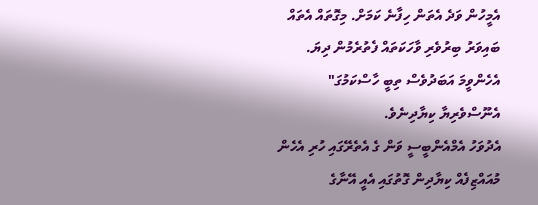އެމީހުން ވަދެ އެތަން ހިފާނެ ކަމަށް. މިގޮތައް އެތައް ބައިވަރު ބިރުވެރި ވާހަކަތައް ފެތުރެމުން ދިޔަ. އެހެންވީމަ އަބަދުވެސް ތިބީ ހާސްކަމުގަ" އެނޫސްވެރިޔާ ކިޔާދިނެވެ.
އެދުވަހު އެމްއެންބީސީ ވަން ގެ އެތެރޭގައި ހުރި އެހެން މުއައްޒިފެއް ކިޔާދިން ގޮތުގައި އެއީ އޭނާގެ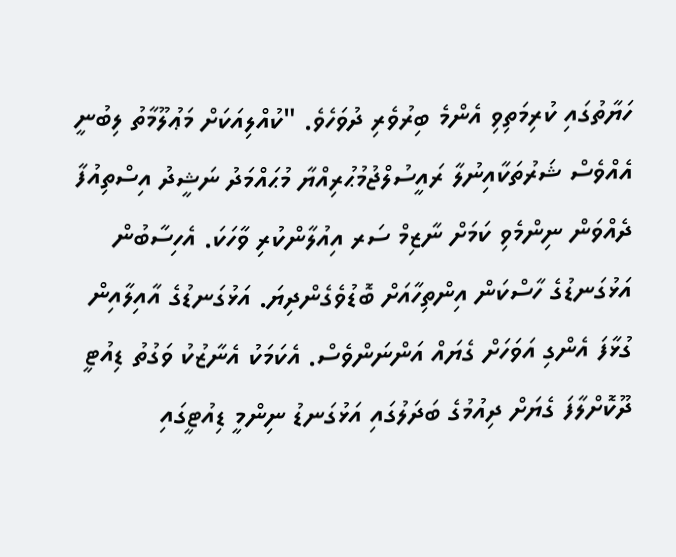ހަޔާތުގައި ކުރިމަތިވި އެންމެ ބިރުވެރި ދުވަހެވެ. "ކުއްލިއަކަށް މަޢުލޫމާތު ލިބުނީ އެއްވެސް ޝަރުތަކާއިނުލާ ރައީސުލްޖުމުޙުރިއްޔާ މުޙައްމަދު ނަޝީދު އިސްތިއުފާ ދެއްވަން ނިންމެވި ކަމަށް ނާޒިމް ސަރ އިއުލާންކުރި ވާހަކަ. އެހިސާބުން އަޅުގަނޑުގެ ހާސްކަން އިންތިހާއަށް ބޮޑުވެގެންދިޔަ. އަޅުގަނޑުގެ އާއިލާއިން ގުޅާފަ އެންގި އަވަހަށް ގެޔައް އަންނަންވެސް. އެކަމަކު އެނާޒުކު ވަގުތު ޑިއުޓީ ދޫކޮށްލާފަ ގެޔަށް ދިއުމުގެ ބަދަލުގައި އަޅުގަނޑު ނިންމީ ޑިއުޓީގައި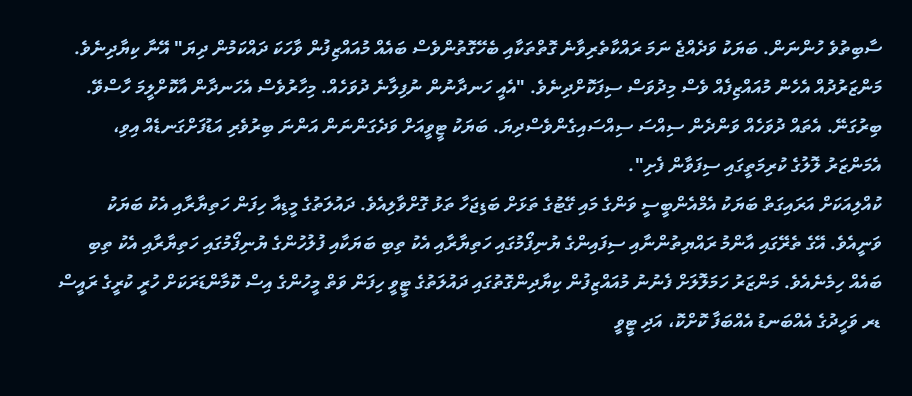ސާބިތުވެ ހުންނަން. ބަޔަކު ވަދެއްޖެ ނަމަ ރައްކާތެރިވާނެ ގޮތްތަކާއި ބެހޭގޮތުންވެސް ބައެއް މުއައްޒިފުން ވާހަކަ ދައްކަމުން ދިޔަ" އޭނާ ކިޔާދިނެވެ.
މަންޒަރުދުއް އެހެން މުއައްޒިފެއް ވެސް މިދުވަސް ސިފަކޮށްދިނެވެ. "އެއީ ހަނދާނުން ނުފިލާނެ ދުވަހެއް. މިހާރުވެސް އެހަނދާން އާކޮށްލީމަ ހާސްވޭ. ބިރުގަނޭ. އެތައް ދުވަހެއް ވަންދެން ސިއްސަ ސިއްސައިގެންވެސްދިޔަ. ބަޔަކު ޓީވީއަށް ވަދެގަންނަން އަންނަ ބިރުވެރި އަޑުފަށްގަނޑެއް އިވި، އެމަންޒަރު ލޮލުގެ ކުރިމަތީގައި ސިފަވާން ފެށި".
ކުއްލިއަކަށް އަރައިގަތް ބަޔަކު އެމްއެންބީސީ ވަންގެ މައި ގޭޓުގެ ތަޅަށް ބަޑިޖަހާ ތަޅު ގޮށްވާލިއެވެ. ދައުލަތުގެ މީޑިއާ ހިފަން ހަތިޔާރާއި އެކު ބަޔަކު ވަނީއެވެ. އޭގެ ތެރޭގައި އާންމު ރައްޔިތުންނާއި ސިފައިންގެ ޔުނިފޯމުގައި ހަތިޔާރާއި އެކު ތިބި ބަޔަކާއި ފުލުހުންގެ ޔުނިފޯމުގައި ހަތިޔާރާއި އެކު ތިބި ބައެއް ހިމެނެއެވެ. މަންޒަރު ހަމަލޮލަށް ފެނުނު މުއައްޒިފުން ކިޔާދިންގޮތުގައި ދައުލަތުގެ ޓީވީ ހިފަން ވަތް މީހުންގެ އިސް ކޮމާންޑަރަކަށް ހުރީ ކުރީގެ ރައީސް ޑރ ވަހީދުގެ އެއްބަނޑު އެއްބަފާ ކޮށްކޮ، އަދި ޓީވީ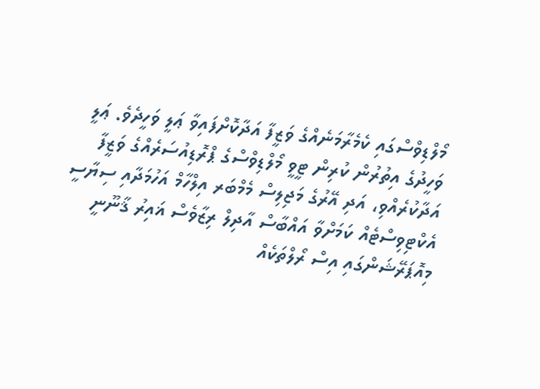މޯލްޑިވްސްގައި ކެމެރާމަނެއްގެ ވަޒީފާ އަދާކޮށްފައިވާ ޢަލީ ވަހީދެވެ. ޢަލީ ވަހީދުގެ އިތުރުން ކުރިން ޓީވީ މޯލްޑިވްސްގެ ޕްރޮޑިއުސަރެއްގެ ވަޒީފާ އަދާކުރެއްވި، އަދި އޭރުގެ މަޖިލިސް މެމްބަރ އިލްހާމް އަހުމަދާއި ސިޔާސީ އެކްޓިވިސްޓެއް ކަމަށްވާ އައްބާސް އާދިލް ރިޒާވެސް ޣައިރު ޤާނޫނީ މިއޮޕަރޭޝަންގައި އިސް ރޯލްތަކެއް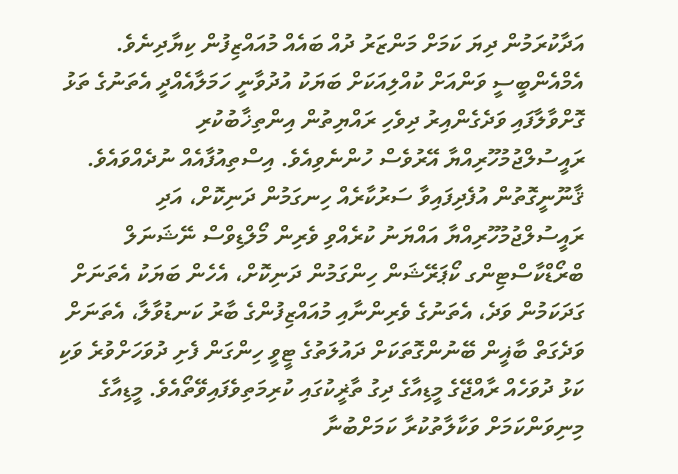އަދާކުރަމުން ދިޔަ ކަމަށް މަންޒަރު ދުއް ބައެއް މުއައްޒިފުން ކިޔާދިނެވެ.
އެމްއެންބީސީ ވަންއަށް ކުއްލިއަކަށް ބަޔަކު އުދުވާނީ ހަމަލާއެއްދީ އެތަނުގެ ތަޅު ގޮށްވާލާފައި ވަދެގެންއިރު ދިވެހި ރައްޔިތުން އިންތިޚާބުކުރި ރައީސުލްޖުމުހޫރިއްޔާ އޭރުވެސް ހުންނެވިއެވެ. އިސްތިއުފާއެއް ނުދެއްވައެވެ. ޤާނޫނީގޮތުން އުފެދިފައިވާ ސަރުކާރެއް ހިނގަމުން ދަނިކޮށް، އަދި ރައީސުލްޖުމުހޫރިއްޔާ އައްޔަނު ކުރެއްވި ވެރިން މޯލްޑިވްސް ނޭޝަނަލް ބްރޯޑްކާސްޓިންގ ކޯޕަރޭޝަން ހިންގަމުން ދަނިކޮށް، އެހެން ބަޔަކު އެތަނަށް ގަދަކަމުން ވަދެ، އެތަނުގެ ވެރިންނާއި މުއައްޒިފުންގެ ބާރު ކަނޑުވާލާ، އެތަނަށް ވަދެގަތް ބާޣީން ބޭނުންގޮތަކަށް ދައުލަތުގެ ޓީވީ ހިންގަން ފެށި ދުވަހަށްވުރެ ވަކި ކަޅު ދުވަހެއް ރާއްޖޭގެ މީޑިއާގެ ދިގު ތާޜީކުގައި ކުރިމަތިވެފައިވޭތޯއެވެ. މީޑިއާގެ މިނިވަންކަމަށް ވަކާލާތުކުރާ ކަމަށްބުނާ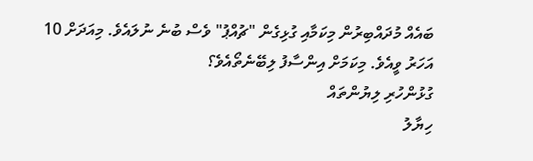ބައެއް މުދައްބިރުން މިކަމާއި ގުޅިގެން "ޗުއްޕު" ވެސް ބުނެ ނުލައެވެ. މިއަދަށް 10 އަހަރު ވީއެވެ. މިކަމަށް އިންސާފު ލިބޭނެތޯއެވެ؟
ގުޅުންހުރި ލިޔުންތައް
ހިޔާލު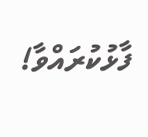ފާޅުކުރައްވާ!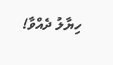ހިޔާލު ދެއްވާ!